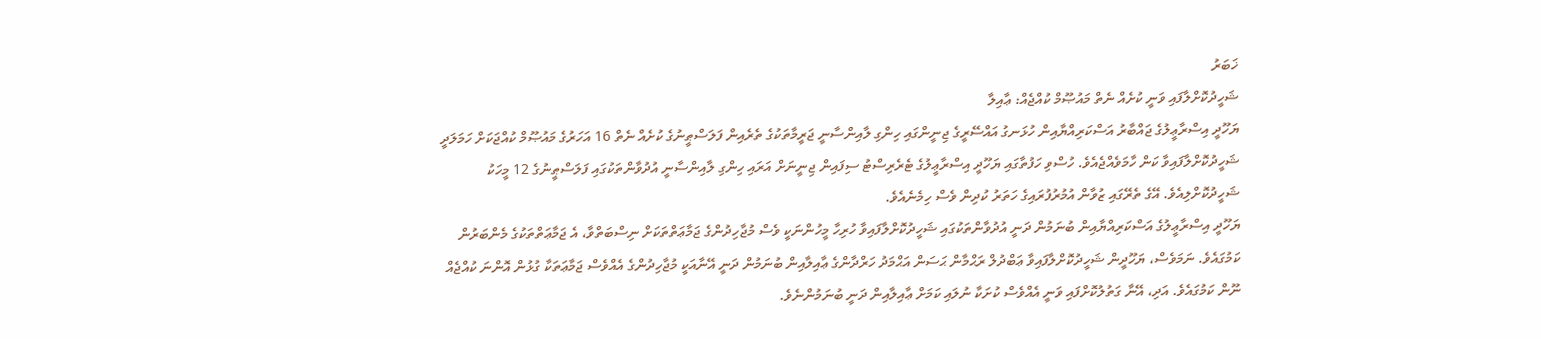ޚަބަރު
ޝަހީދުކޮށްލާފައި ވަނީ ކުށެއް ނެތް މައުޞޫމް ކުއްޖެއް: ޢާއިލާ
ޔަހޫދީ އިސްރާޢީލުގެ ޖައްބާރު އަސްކަރިއްޔާއިން ހުޅަނގު އައްސޭރީގެ ޖިނީންގައި ހިންގި ލާއިންސާނީ ޖަރީމާތަކުގެ ތެރެއިން ފަލަސްޠީނުގެ ކުށެއް ނެތް 16 އަހަރުގެ މައުޞޫމް ކުއްޖަކަށް ހަމަލަދީ ޝަހީދުކޮށްލާފައިވާ ކަން ހާމަވެއްޖެއެވެ. ހުސްވި ހަފުތާގައި ޔަހޫދީ އިސްރާޢީލުގެ ޓެރެރިސްޓު ސިފައިން ޖިނީނަށް އަރައި ހިންގި ލާއިންސާނީ އުދުވާންތަކުގައި ފަލަސްޠީނުގެ 12 މީހަކު ޝަހީދުކޮށްލިއެވެ. އޭގެ ތެރޭގައި ޒުވާން އުމުރުފުރައިގެ ހަތަރު ކުދިން ވެސް ހިމެނެއެވެ.
ޔަހޫދީ އިސްރާޢީލުގެ އަސްކަރިއްޔާއިން ބުނަމުން ދަނީ އުދުވާންތަކުގައި ޝަހީދުކޮށްލާފައިވާ ހުރިހާ މީހުންނަކީ ވެސް މުޖާހިދުންގެ ޖަމާޢަތްތަކަށް ނިސްބަތްވާ، އެ ޖަމާޢަތްތަކުގެ މެންބަރުން ކަމުގައެވެ. ނަމަވެސް، ޔަހޫދީން ޝަހީދުކޮށްލާފައިވާ ޢަބްދުލް ރަޙްމާން ޙަސަން އަޙްމަދު ހަރްދާންގެ ޢާއިލާއިން ބުނަމުން ދަނީ އޭނާއަކީ މުޖާހިދުންގެ އެއްވެސް ޖަމާޢަތަކާ ގުޅުން އޮންނަ ކުއްޖެއް ނޫން ކަމުގައެވެ. އަދި، އޭނާ ގަތުލުކޮށްފައި ވަނީ އެއްވެސް ކުށަކާ ނުލައި ކަމަށް ޢާއިލާއިން ދަނީ ބުނަމުންނެވެ.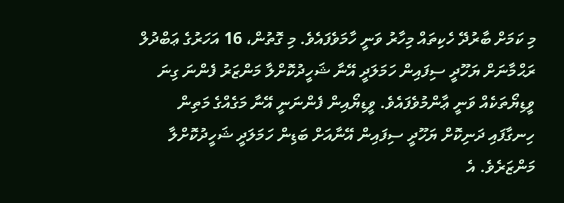މި ކަމަށް ބާރުދޭ ހެކިތައް މިހާރު ވަނީ ހާމަވެފައެވެ. މި ގޮތުން، 16 އަހަރުގެ ޢަބްދުލް ރަޙްމާނަށް ޔަހޫދީ ސިފައިން ހަމަލަދީ އޭނާ ޝަހީދުކޮށްލާ މަންޒަރު ފެންނަ ގިނަ ވީޑިޔޯތަކެއް ވަނީ ޢާންމުވެފައެވެ. ވީޑިޔޯއިން ފެންނަނީ އޭނާ މަގެއްގެ މަތިން ހިނގާފައި ދަނިކޮށް ޔަހޫދީ ސިފައިން އޭނާއަށް ބަޑިން ހަމަލަދީ ޝަހީދުކޮށްލާ މަންޒަރެވެ. އެ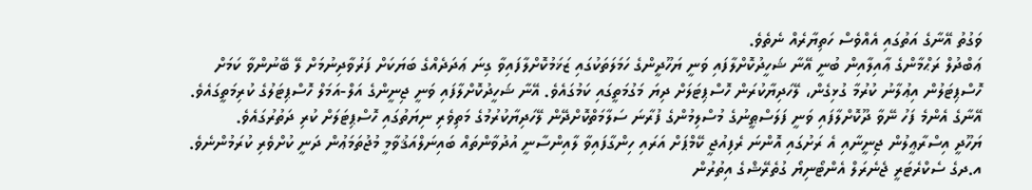ވަގުތު އޭނާގެ އަތުގައި އެއްވެސް ހަތިޔާރެއް ނެތެވެ.
ޢަބްދުލް ރަޙްމާންގެ ޢާއިލާއިން ބުނީ އޭނާ ޝަހީދުކޮށްލާފައި ވަނީ ޔަހޫދީންގެ ހަމަލަތަކުގައި ޒަޚަމުކޮށްލާފައިވާ ގިނަ ޢަދަދެއްގެ ބަޔަކަށް ފަރުވާދިނުމަށް ލޭ ބޭނުންވާ ކަމަށް ހޮސްޕިޓަލުން އިޢުލާނު ކުރުމާ ގުޅިގެން، ލޭހަދިޔާކުރަން ހޮސްޕިޓަލަށް ދިޔަ މަގުމަތީގައި ކަމުގައެވެ. އޭނާ ޝަހީދުކޮށްލާފައި ވަނީ ޖިނީންގެ އަލް-އަމަލް ހޮސްޕިޓަލުގެ ކުރިމަތީގައެވެ. އޭނާގެ އެންމެ ފަހު ނޭވާ ދޫކޮށްލާފައި ވަނީ ފަލަސްޠީނުގެ މުސްލިމުންގެ ފުރާނަ ސަލާމަތްކޮށްދޭން ލޭހަދިޔާކުރުމުގެ މަތިވެރި ނިޔަތުގައި ހޮސްޕިޓަލަށް ކުރި ދަތުރުގައެވެ.
ޔަހޫދީ އިސްރާޢީލުން ޖިނީނާއި އެ ރަށުގައި އޮންނަ ރެފިއުޖީ ކޭމްޕަށް އަރައި ހިންގާފައިވާ ލާއިންސާނީ އުދުވާންތައް ބައިނަލްއަޤުވާމީ މުޖުތަމަޢުން ދަނީ ކުށްވެރި ކުރަމުންނެވެ. އ.ދގެ ސެކްރެޓަރީ ޖެނެރަލް އެންޓޯނިޔޯ ގުތެރޭޝްގެ އިތުރުން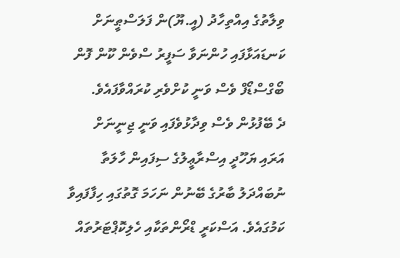ވިލާތުގެ އިއްތިހާދު (އީ.ޔޫ)ން ފަލަސްޠީނަށް ކަނޑައަޅާފައި ހުންނަވާ ސަފީރު ސްވެން ކޫން ފޮން ބޯގްސްޑޯފް ވެސް ވަނީ ކުށްވެރި ކުރައްވާފައެވެ.
ދެ ބޭފުޅުން ވެސް ވިދާޅުވެފައި ވަނީ ޖިނީނަށް އަރައި ޔަހޫދީ އިސްރާޢީލުގެ ސިފައިން ހާލަތާ ނުބައްދަލު ބާރުގެ ބޭނުން ނަހަމަ ގޮތުގައި ހިފާފައިވާ ކަމުގައެވެ. އަސްކަރީ ޑްރޯންތަކާއި ހެލިކޮޕްޓަރުތައް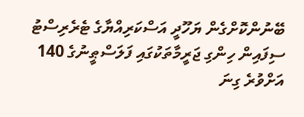ބޭނުންކޮށްގެން ޔަހޫދީ އަސްކަރިއްޔާގެ ޓެރެރިސްޓު ސިފައިން ހިންގި ޖަރީމާތަކުގައި ފަލަސްޠީނުގެ 140 އަށްވުރެ ގިނަ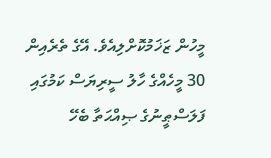މީހުން ޒަޚަމުކޮށްލިއެވެ. އޭގެ ތެރެއިން 30 މީހެއްގެ ހާލު ސީރިޔަސް ކަމުގައި ފަލަސްޠީނުގެ ޞިއްޙަތާ ބެހޭ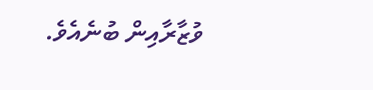ވުޒާރާއިން ބުނެއެވެ.